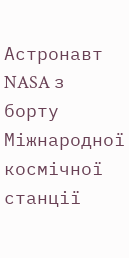Астронавт NASA з борту Міжнародної космічної станції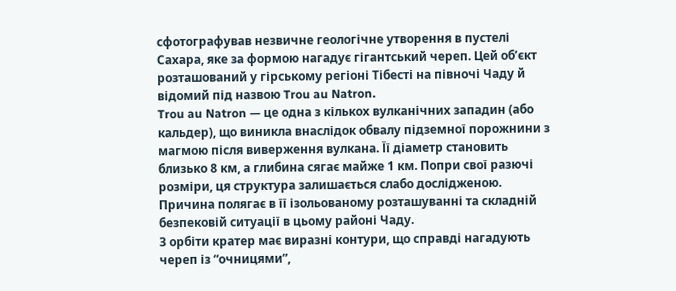сфотографував незвичне геологічне утворення в пустелі Сахара, яке за формою нагадує гігантський череп. Цей об’єкт розташований у гірському регіоні Тібесті на півночі Чаду й відомий під назвою Trou au Natron.
Trou au Natron — це одна з кількох вулканічних западин (або кальдер), що виникла внаслідок обвалу підземної порожнини з магмою після виверження вулкана. Її діаметр становить близько 8 км, а глибина сягає майже 1 км. Попри свої разючі розміри, ця структура залишається слабо дослідженою. Причина полягає в її ізольованому розташуванні та складній безпековій ситуації в цьому районі Чаду.
З орбіти кратер має виразні контури, що справді нагадують череп із “очницями”,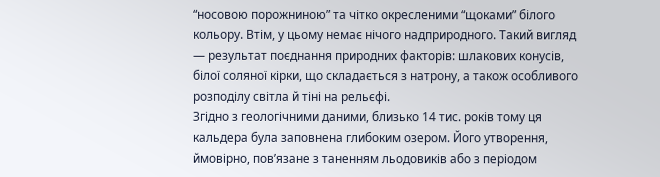“носовою порожниною” та чітко окресленими “щоками” білого кольору. Втім, у цьому немає нічого надприродного. Такий вигляд — результат поєднання природних факторів: шлакових конусів, білої соляної кірки, що складається з натрону, а також особливого розподілу світла й тіні на рельєфі.
Згідно з геологічними даними, близько 14 тис. років тому ця кальдера була заповнена глибоким озером. Його утворення, ймовірно, пов’язане з таненням льодовиків або з періодом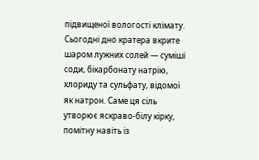підвищеної вологості клімату. Сьогодні дно кратера вкрите шаром лужних солей — суміші соди, бікарбонату натрію, хлориду та сульфату, відомої як натрон. Саме ця сіль утворює яскраво-білу кірку, помітну навіть із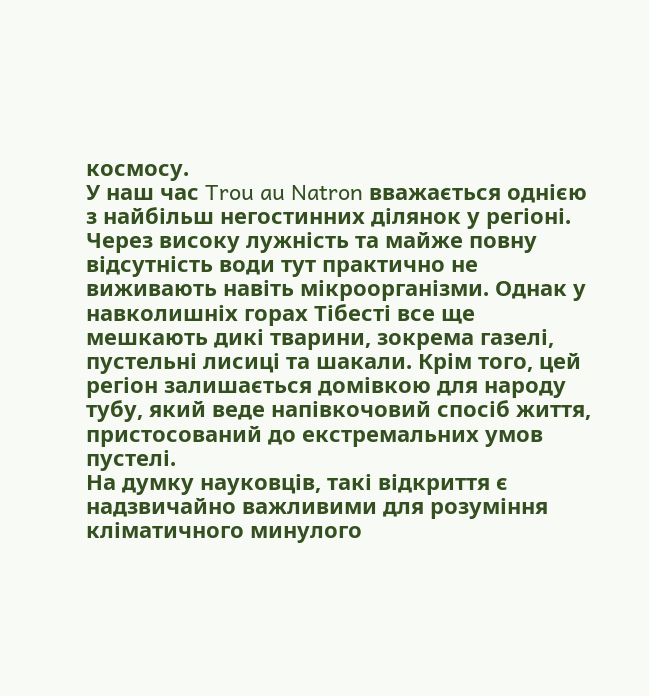космосу.
У наш час Trou au Natron вважається однією з найбільш негостинних ділянок у регіоні. Через високу лужність та майже повну відсутність води тут практично не виживають навіть мікроорганізми. Однак у навколишніх горах Тібесті все ще мешкають дикі тварини, зокрема газелі, пустельні лисиці та шакали. Крім того, цей регіон залишається домівкою для народу тубу, який веде напівкочовий спосіб життя, пристосований до екстремальних умов пустелі.
На думку науковців, такі відкриття є надзвичайно важливими для розуміння кліматичного минулого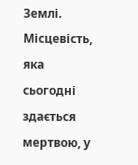Землі. Місцевість, яка сьогодні здається мертвою, у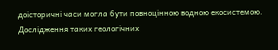доісторичні часи могла бути повноцінною водною екосистемою. Дослідження таких геологічних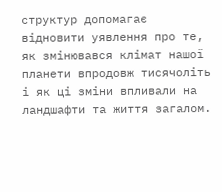структур допомагає відновити уявлення про те, як змінювався клімат нашої планети впродовж тисячоліть і як ці зміни впливали на ландшафти та життя загалом.